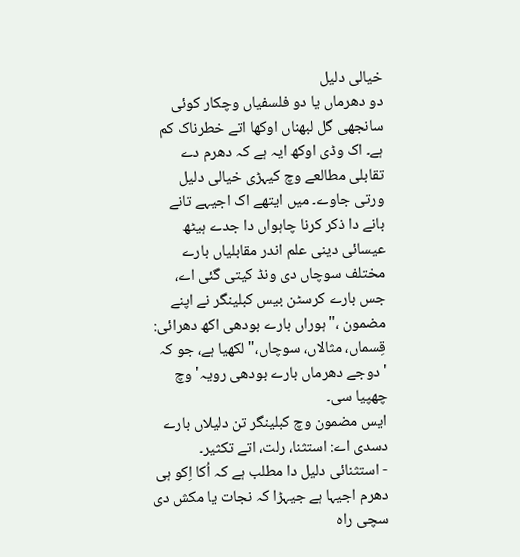خیالی دلیل
دو دھرماں یا دو فلسفیاں وچکار کوئی سانجھی گل لبھناں اوکھا اتے خطرناک کم ہے۔ اک وڈی اوکھ ایہ ہے کہ دھرم دے تقابلی مطالعے وچ کیہڑی خیالی دلیل ورتی جاوے۔ میں ایتھے اک اجیہے تانے بانے دا ذکر کرنا چاہواں دا جدے ہیٹھ عیسائی دینی علم اندر مقابلیاں بارے مختلف سوچاں دی ونڈ کیتی گئی اے، جس بارے کرسٹن بیس کبلینگر نے اپنے مضمون ،"ہوراں بارے بودھی اکھ دھرائی: قِسماں، مثالاں، سوچاں،" لکھیا ہے، جو کہ 'دوجے دھرماں بارے بودھی رویہ' وچ چھپیا سی۔
ایس مضمون وچ کبلینگر تن دلیلاں بارے دسدی اے: استثنا، رلت، اتے تکثیر۔
- استثنائی دلیل دا مطلب ہے کہ اُکا اِکو ہی دھرم اجیہا ہے جیہڑا کہ نجات یا مکش دی سچی راہ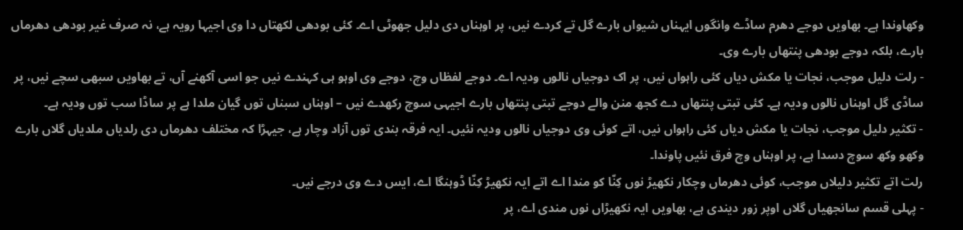وکھاوندا ہے۔ بھاویں دوجے دھرم ساڈے وانگوں ایہناں شیواں بارے گل تے کردے نیں، پر اوہناں دی دلیل جھوٹی اے۔ کئی بودھی لکھتاں دا وی اجیہا رویہ ہے، نہ صرف غیر بودھی دھرماں بارے، بلکہ دوجے بودھی پنتھاں بارے وی۔
- رلت دلیل موجب، نجات یا مکش دیاں کئی راہواں نیں، پر اک دوجیاں نالوں ودیہ اے۔ دوجے لفظاں وچ، دوجے وی اوہو ہی کہندے نیں جو اسی آکھنے آں، تے بھاویں سبھی سچے نیں، پر ساڈی گل اوہناں نالوں ودیہ ہے۔ کئی تبتی پنتھاں دے کجھ منن والے دوجے تبتی پنتھاں بارے اجیہی سوچ رکھدے نیں – اوہناں سبناں توں گیان ملدا ہے پر ساڈا سب توں ودیہ ہے۔
- تکثیر دلیل موجب، نجات یا مکش دیاں کئی راہواں نیں، اتے کوئی وی دوجیاں نالوں ودیہ نئیں۔ ایہ فرقہ بندی توں آزاد وچار ہے، جیہڑا کہ مختلف دھرماں دی رلدیاں ملدیاں گلاں بارے وکھو وکھ سوچ دسدا ہے، پر اوہناں وچ فرق نئیں پاوندا۔
رلت اتے تکثیر دلیلاں موجب، کوئی دھرماں وچکار نکھیڑ نوں کِنّا کو مندا اے اتے ایہ نکھیڑ کِنّا ڈوہنگا اے، ایس دے وی درجے نیں۔
- پہلی قسم سانجھیاں گلاں اوپر زور دیندی ہے، بھاویں ایہ نکھیڑاں نوں مندی اے، پر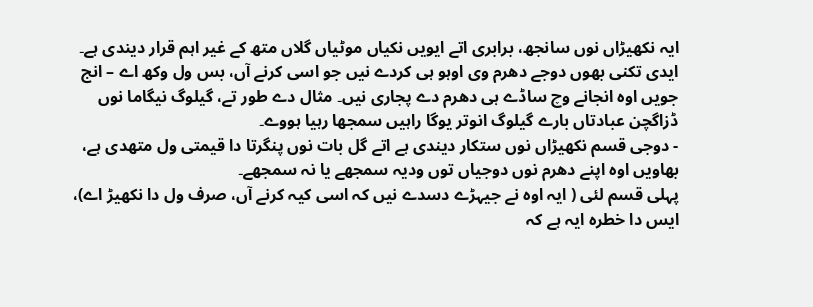ایہ نکھیڑاں نوں سانجھ، برابری اتے ایویں نکیاں موٹیاں گلاں متھ کے غیر اہم قرار دیندی ہے۔ ایدی تکنی بھوں دوجے دھرم وی اوہو ہی کردے نیں جو اسی کرنے آں، بس ول وکھ اے – انج جویں اوہ انجانے وچ ساڈے ہی دھرم دے پجاری نیں۔ مثال دے طور تے، گیلوگ نیگاما نوں ڈزاگچن عبادتاں بارے گیلوگ انوتر یوگا راہیں سمجھا رہیا ہووے۔
- دوجی قسم نکھیڑاں نوں ستکار دیندی ہے اتے گل بات نوں پنگرتا دا قیمتی ول متھدی ہے، بھاویں اوہ اپنے دھرم نوں دوجیاں توں ودیہ سمجھے یا نہ سمجھے۔
پہلی قسم لئی ( ایہ اوہ نے جیہڑے دسدے نیں کہ اسی کیہ کرنے آں، صرف ول دا نکھیڑ اے)، ایس دا خطرہ ایہ ہے کہ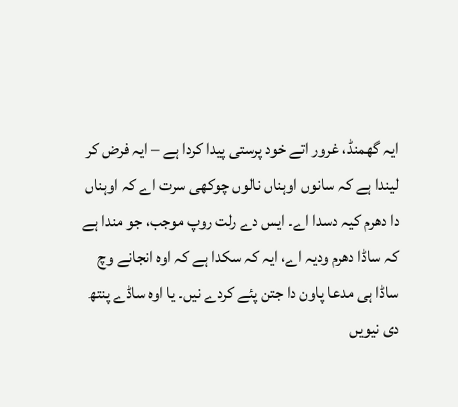ایہ گھمنڈ، غرور اتے خود پرستی پیدا کردا ہے – ایہ فرض کر لیندا ہے کہ سانوں اوہناں نالوں چوکھی سرت اے کہ اوہناں دا دھرم کیہ دسدا اے۔ ایس دے رلت روپ موجب، جو مندا ہے کہ ساڈا دھرم ودیہ اے، ایہ کہ سکدا ہے کہ اوہ انجانے وچ ساڈا ہی مدعا پاون دا جتن پئے کردے نیں۔ یا اوہ ساڈے پنتھ دی نیویں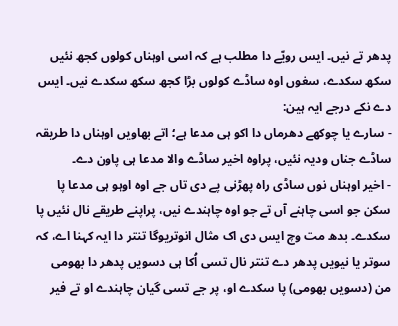پدھر تے نیں۔ ایس رویّے دا مطلب ہے کہ اسی اوہناں کولوں کجھ نئیں سکھ سکدے، سغوں اوہ ساڈے کولوں بڑا کجھ سکھ سکدے نیں۔ ایس دے نکے درجے ایہ ہین:
- سارے یا چوکھے دھرماں دا اکو ہی مدعا ہے؛ اتے بھاویں اوہناں دا طریقہ ساڈے جناں ودیہ نئیں، پراوہ اخیر ساڈے والا مدعا ہی پاون دے۔
- اخیر اوہناں نوں ساڈی راہ پھڑنی پے دی تاں جے اوہ اوہو ہی مدعا پا سکن جو اسی چاہنے آں تے جو اوہ چاہندے نیں، پراپنے طریقے نال نئیں پا سکدے۔ بدھ مت وچ ایس دی اک مثال انوتریوگا تنتر دا ایہ کہنا اے، کہ سوتر یا نیویں پدھر دے تنتر نال تسی اُکا ہی دسویں پدھر دا بھومی من (دسویں بھومی) پا سکدے او، پر جے تسی گیان چاہندے او تے فیر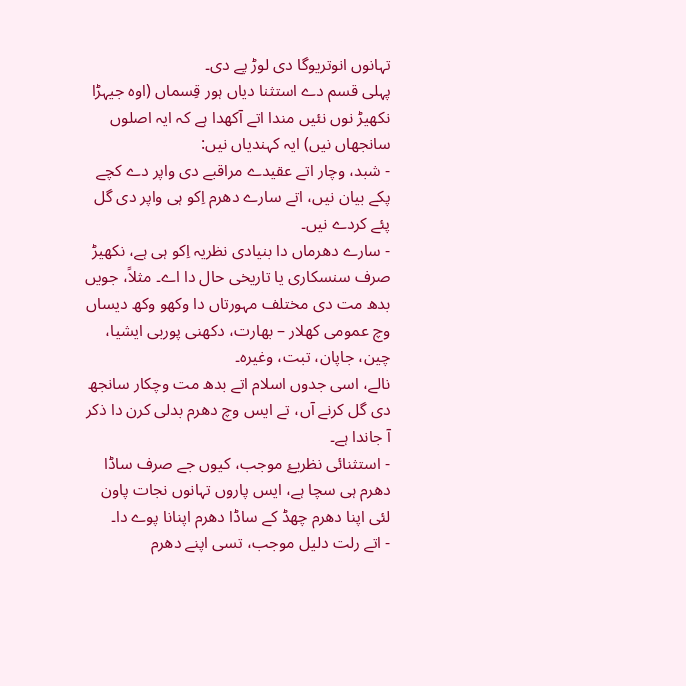تہانوں انوتریوگا دی لوڑ پے دی۔
پہلی قسم دے استثنا دیاں ہور قِسماں (اوہ جیہڑا نکھیڑ نوں نئیں مندا اتے آکھدا ہے کہ ایہ اصلوں سانجھاں نیں) ایہ کہندیاں نیں:
- شبد، وچار اتے عقیدے مراقبے دی واپر دے کچے پکے بیان نیں، اتے سارے دھرم اِکو ہی واپر دی گل پئے کردے نیں۔
- سارے دھرماں دا بنیادی نظریہ اِکو ہی ہے، نکھیڑ صرف سنسکاری یا تاریخی حال دا اے۔ مثلاً، جویں بدھ مت دی مختلف مہورتاں دا وکھو وکھ دیساں وچ عمومی کھلار – بھارت، دکھنی پوربی ایشیا، چین، جاپان، تبت، وغیرہ۔
نالے، اسی جدوں اسلام اتے بدھ مت وچکار سانجھ دی گل کرنے آں، تے ایس وچ دھرم بدلی کرن دا ذکر آ جاندا ہے۔
- استثنائی نظریۓ موجب، کیوں جے صرف ساڈا دھرم ہی سچا ہے، ایس پاروں تہانوں نجات پاون لئی اپنا دھرم چھڈ کے ساڈا دھرم اپنانا پوے دا۔
- اتے رلت دلیل موجب، تسی اپنے دھرم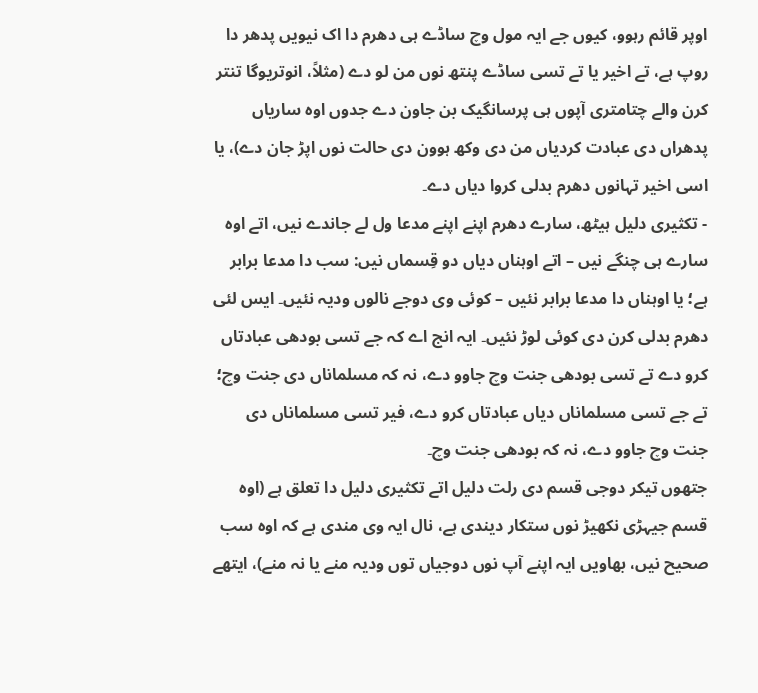اوپر قائم رہوو، کیوں جے ایہ مول وچ ساڈے ہی دھرم دا اک نیویں پدھر دا روپ ہے، تے اخیر یا تے تسی ساڈے پنتھ نوں من لو دے (مثلاً، انوتریوگا تنتر کرن والے چتامتری آپوں ہی پرسانگیک بن جاون دے جدوں اوہ ساریاں پدھراں دی عبادت کردیاں من دی وکھ ہوون دی حالت نوں اپڑ جان دے)، یا اسی اخیر تہانوں دھرم بدلی کروا دیاں دے۔
- تکثیری دلیل ہیٹھ، سارے دھرم اپنے اپنے مدعا ول لے جاندے نیں، اتے اوہ سارے ہی چنگے نیں – اتے اوہناں دیاں دو قِسماں نیں: سب دا مدعا برابر ہے؛ یا اوہناں دا مدعا برابر نئیں – کوئی وی دوجے نالوں ودیہ نئیں۔ ایس لئی دھرم بدلی کرن دی کوئی لوڑ نئیں۔ ایہ انج اے کہ جے تسی بودھی عبادتاں کرو دے تے تسی بودھی جنت وچ جاوو دے، نہ کہ مسلماناں دی جنت وچ؛ تے جے تسی مسلماناں دیاں عبادتاں کرو دے، فیر تسی مسلماناں دی جنت وچ جاوو دے، نہ کہ بودھی جنت وچ۔
جتھوں تیکر دوجی قسم دی رلت دلیل اتے تکثیری دلیل دا تعلق ہے (اوہ قسم جیہڑی نکھیڑ نوں ستکار دیندی ہے، نال ایہ وی مندی ہے کہ اوہ سب صحیح نیں، بھاویں ایہ اپنے آپ نوں دوجیاں توں ودیہ منے یا نہ منے)، ایتھے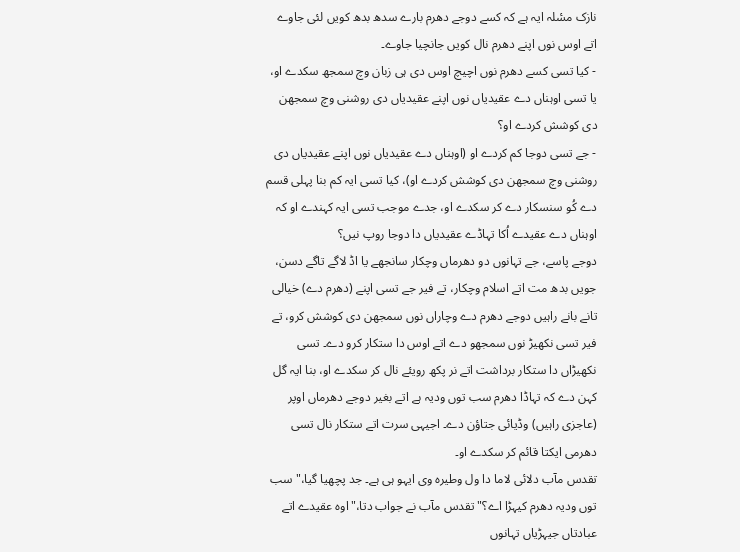نازک مسٔلہ ایہ ہے کہ کسے دوجے دھرم بارے سدھ بدھ کویں لئی جاوے اتے اوس نوں اپنے دھرم نال کویں جانچیا جاوے۔
- کیا تسی کسے دھرم نوں اچیچ اوس دی ہی زبان وچ سمجھ سکدے او، یا تسی اوہناں دے عقیدیاں نوں اپنے عقیدیاں دی روشنی وچ سمجھن دی کوشش کردے او؟
- جے تسی دوجا کم کردے او (اوہناں دے عقیدیاں نوں اپنے عقیدیاں دی روشنی وچ سمجھن دی کوشش کردے او)، کیا تسی ایہ کم بنا پہلی قسم دے کُو سنسکار دے کر سکدے او، جدے موجب تسی ایہ کہندے او کہ اوہناں دے عقیدے اُکا تہاڈے عقیدیاں دا دوجا روپ نیں؟
دوجے پاسے، جے تہانوں دو دھرماں وچکار سانجھے یا اڈ لاگے تاگے دسن، جویں بدھ مت اتے اسلام وچکار، تے فیر جے تسی اپنے (دھرم دے) خیالی تانے بانے راہیں دوجے دھرم دے وچاراں نوں سمجھن دی کوشش کرو، تے فیر تسی نکھیڑ نوں سمجھو دے اتے اوس دا ستکار کرو دے۔ تسی نکھیڑاں دا ستکار برداشت اتے نر پکھ رویئے نال کر سکدے او، بنا ایہ گل کہن دے کہ تہاڈا دھرم سب توں ودیہ ہے اتے بغیر دوجے دھرماں اوپر (عاجزی راہیں) وڈیائی جتاؤن دے۔ اجیہی سرت اتے ستکار نال تسی دھرمی ایکتا قائم کر سکدے او۔
تقدس مآب دلائی لاما دا ول وطیرہ وی ایہو ہی ہے۔ جد پچھیا گیا،"سب توں ودیہ دھرم کیہڑا اے؟" تقدس مآب نے جواب دتا،"اوہ عقیدے اتے عبادتاں جیہڑیاں تہانوں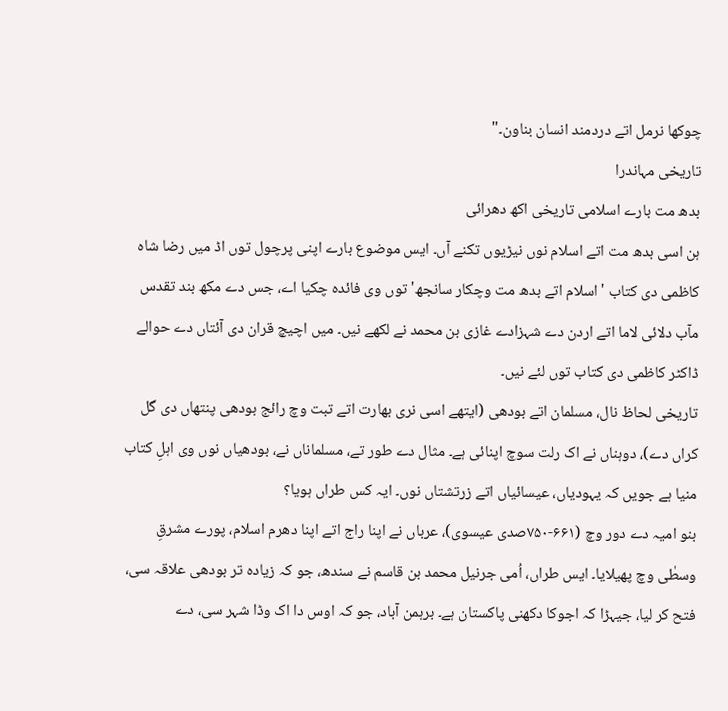چوکھا نرمل اتے دردمند انسان بناون۔"
تاریخی مہاندرا
بدھ مت بارے اسلامی تاریخی اکھ دھرائی
ہن اسی بدھ مت اتے اسلام نوں نیڑیوں تکنے آں۔ ایس موضوع بارے اپنی پرچول توں اڈ میں رضا شاہ کاظمی دی کتاب 'اسلام اتے بدھ مت وچکار سانجھ' توں وی فائدہ چکیا اے، جس دے مکھ بند تقدس مآب دلائی لاما اتے اردن دے شہزادے غازی بن محمد نے لکھے نیں۔ میں اچیچ قران دی آئتاں دے حوالے ڈاکٹر کاظمی دی کتاب توں لئے نیں۔
تاریخی لحاظ نال، مسلمان اتے بودھی (ایتھے اسی نری بھارت اتے تبت وچ رائج بودھی پنتھاں دی گل کراں دے)، دوہناں نے اک رلت سوچ اپنائی ہے۔ مثال دے طور تے، مسلماناں نے، بودھیاں نوں وی اہلِ کتاب منیا ہے جویں کہ یہودیاں، عیسائیاں اتے زرتشتاں نوں۔ ایہ کس طراں ہویا؟
بنو امیہ دے دور وچ (۶۶۱-۷۵۰صدی عیسوی)، عرباں نے اپنا راج اتے اپنا دھرم اسلام، پورے مشرقِ وسطٰی وچ پھیلایا۔ ایس طراں، اُمی جرنیل محمد بن قاسم نے سندھ، جو کہ زیادہ تر بودھی علاقہ سی، فتح کر لیا، جیہڑا کہ اجوکا دکھنی پاکستان ہے۔ برہمن آباد، جو کہ اوس دا اک وڈا شہر سی، دے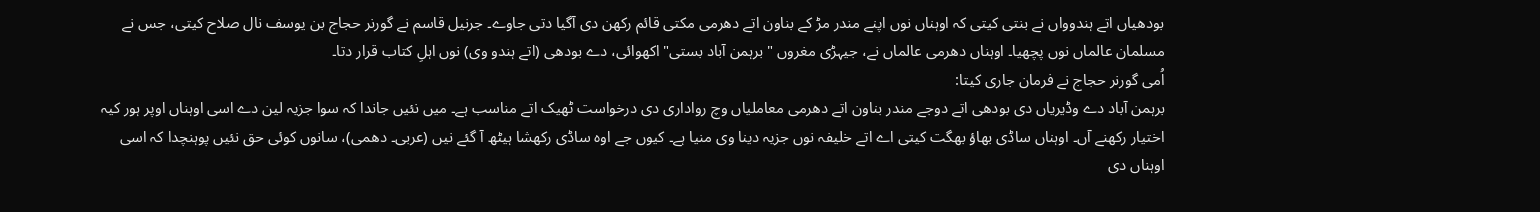بودھیاں اتے ہندوواں نے بنتی کیتی کہ اوہناں نوں اپنے مندر مڑ کے بناون اتے دھرمی مکتی قائم رکھن دی آگیا دتی جاوے۔ جرنیل قاسم نے گورنر حجاج بن یوسف نال صلاح کیتی، جس نے مسلمان عالماں نوں پچھیا۔ اوہناں دھرمی عالماں نے، جیہڑی مغروں "برہمن آباد بستی" اکھوائی، دے بودھی (اتے ہندو وی) نوں اہلِ کتاب قرار دتا۔
اُمی گورنر حجاج نے فرمان جاری کیتا:
برہمن آباد دے وڈیریاں دی بودھی اتے دوجے مندر بناون اتے دھرمی معاملیاں وچ رواداری دی درخواست ٹھیک اتے مناسب ہے۔ میں نئیں جاندا کہ سوا جزیہ لین دے اسی اوہناں اوپر ہور کیہ اختیار رکھنے آں۔ اوہناں ساڈی بھاؤ بھگت کیتی اے اتے خلیفہ نوں جزیہ دینا وی منیا ہے۔ کیوں جے اوہ ساڈی رکھشا ہیٹھ آ گئے نیں (عربی۔ دھمی)، سانوں کوئی حق نئیں پوہنچدا کہ اسی اوہناں دی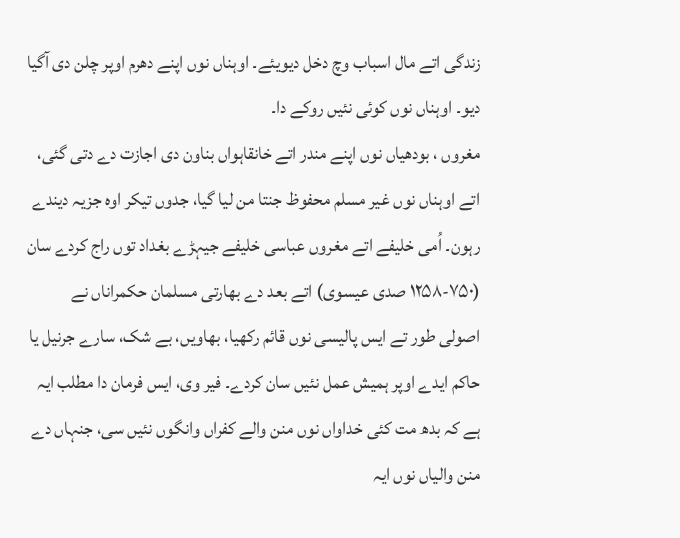زندگی اتے مال اسباب وچ دخل دیویئے۔ اوہناں نوں اپنے دھرم اوپر چلن دی آگیا دیو۔ اوہناں نوں کوئی نئیں روکے دا۔
مغروں ، بودھیاں نوں اپنے مندر اتے خانقاہواں بناون دی اجازت دے دتی گئی، اتے اوہناں نوں غیر مسلم محفوظ جنتا من لیا گیا، جدوں تیکر اوہ جزیہ دیندے رہون۔ اُمی خلیفے اتے مغروں عباسی خلیفے جیہڑے بغداد توں راج کردے سان (۷۵۰-۱۲۵۸ صدی عیسوی) اتے بعد دے بھارتی مسلمان حکمراناں نے اصولی طور تے ایس پالیسی نوں قائم رکھیا، بھاویں، بے شک، سارے جرنیل یا حاکم ایدے اوپر ہمیش عمل نئیں سان کردے۔ فیر وی، ایس فرمان دا مطلب ایہ ہے کہ بدھ مت کئی خداواں نوں منن والے کفراں وانگوں نئیں سی، جنہاں دے منن والیاں نوں ایہ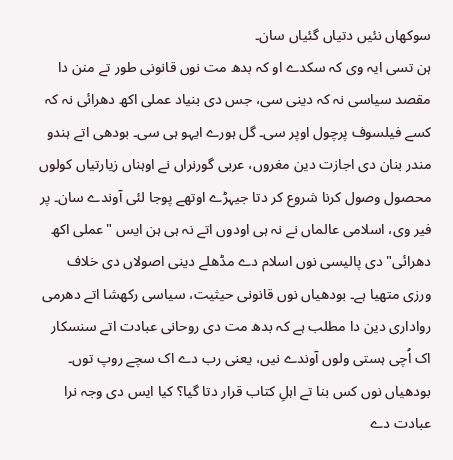سوکھاں نئیں دتیاں گئیاں سان۔
ہن تسی ایہ وی کہ سکدے او کہ بدھ مت نوں قانونی طور تے منن دا مقصد سیاسی نہ کہ دینی سی، جس دی بنیاد عملی اکھ دھرائی نہ کہ کسے فیلسوف پرچول اوپر سی۔ گل ہورے ایہو ہی سی۔ بودھی اتے ہندو مندر بنان دی اجازت دین مغروں، عربی گورنراں نے اوہناں زیارتیاں کولوں محصول وصول کرنا شروع کر دتا جیہڑے اوتھے پوجا لئی آوندے سان۔ پر فیر وی، اسلامی عالماں نے نہ ہی اودوں اتے نہ ہی ہن ایس "عملی اکھ دھرائی" دی پالیسی نوں اسلام دے مڈھلے دینی اصولاں دی خلاف ورزی متھیا ہے۔ بودھیاں نوں قانونی حیثیت، سیاسی رکھشا اتے دھرمی رواداری دین دا مطلب ہے کہ بدھ مت دی روحانی عبادت اتے سنسکار اک اُچی ہستی ولوں آوندے نیں، یعنی رب دے اک سچے روپ توں۔
بودھیاں نوں کس بنا تے اہلِ کتاب قرار دتا گیا؟ کیا ایس دی وجہ نرا عبادت دے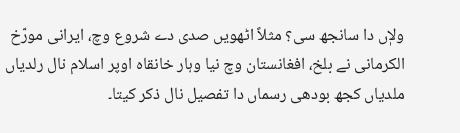ولاٖں دا سانجھ سی؟ مثلاً اٹھویں صدی دے شروع وچ، ایرانی مورّخ الکرمانی نے بلخ، افغانستان وچ نیا وہار خانقاہ اوپر اسلام نال رلدیاں ملدیاں کجھ بودھی رسماں دا تفصیل نال ذکر کیتا۔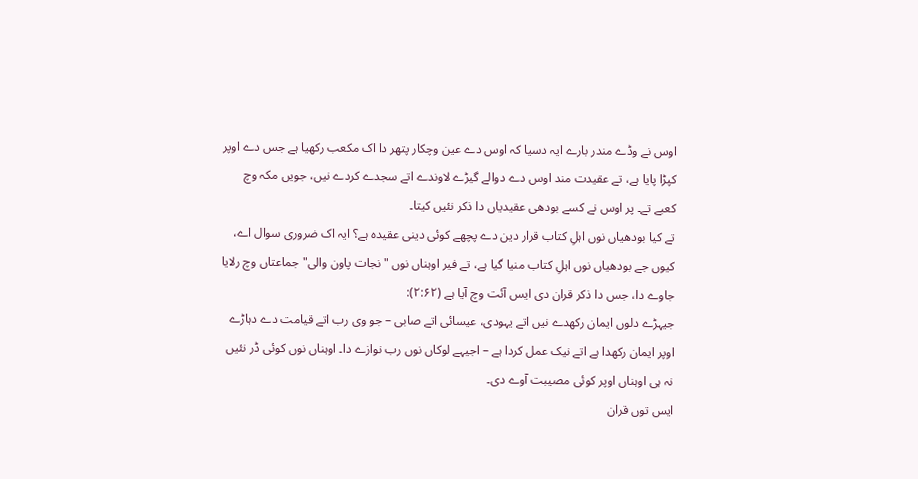اوس نے وڈے مندر بارے ایہ دسیا کہ اوس دے عین وچکار پتھر دا اک مکعب رکھیا ہے جس دے اوپر کپڑا پایا ہے، تے عقیدت مند اوس دے دوالے گیڑے لاوندے اتے سجدے کردے نیں، جویں مکہ وچ کعبے تے۔ پر اوس نے کسے بودھی عقیدیاں دا ذکر نئیں کیتا۔
تے کیا بودھیاں نوں اہلِ کتاب قرار دین دے پچھے کوئی دینی عقیدہ ہے؟ ایہ اک ضروری سوال اے، کیوں جے بودھیاں نوں اہلِ کتاب منیا گیا ہے، تے فیر اوہناں نوں "نجات پاون والی" جماعتاں وچ رلایا جاوے دا، جس دا ذکر قران دی ایس آئت وچ آیا ہے (۲:۶۲):
جیہڑے دلوں ایمان رکھدے نیں اتے یہودی، عیسائی اتے صابی – جو وی رب اتے قیامت دے دہاڑے اوپر ایمان رکھدا ہے اتے نیک عمل کردا ہے – اجیہے لوکاں نوں رب نوازے دا۔ اوہناں نوں کوئی ڈر نئیں نہ ہی اوہناں اوپر کوئی مصیبت آوے دی۔
ایس توں قران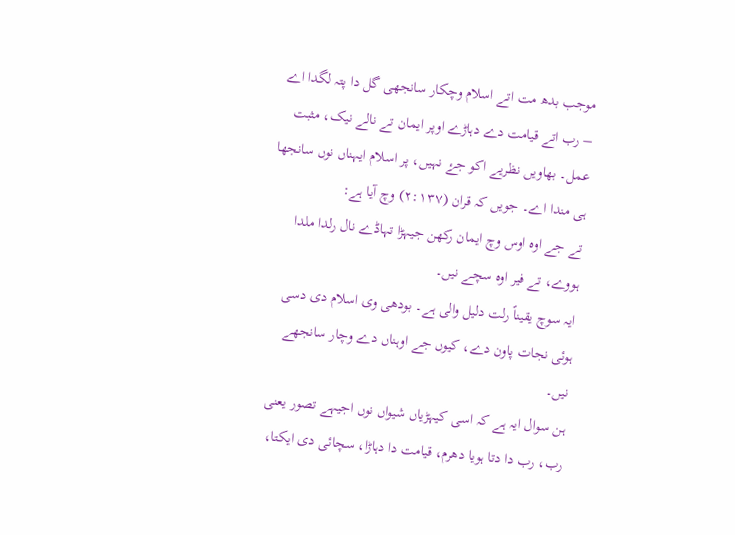موجب بدھ مت اتے اسلام وچکار سانجھی گل دا پتہ لگدا اے – رب اتے قیامت دے دہاڑے اوپر ایمان تے نالے نیک، مثبت عمل۔ بھاویں نظریے اکو جۓ نہیں، پر اسلام ایہناں نوں سانجھا ہی مندا اے۔ جویں کہ قران (۲:۱۳۷) وچ آیا ہے:
تے جے اوہ اوس وچ ایمان رکھن جیہڑا تہاڈے نال رلدا ملدا ہووے، تے فیر اوہ سچے نیں۔
ایہ سوچ یقیناً رلت دلیل والی ہے۔ بودھی وی اسلام دی دسی ہوئی نجات پاون دے، کیوں جے اوہناں دے وچار سانجھے نیں۔
ہن سوال ایہ ہے کہ اسی کیہڑیاں شیواں نوں اجیہے تصور یعنی رب، رب دا دتا ہویا دھرم، قیامت دا دہاڑا، سچائی دی ایکتا،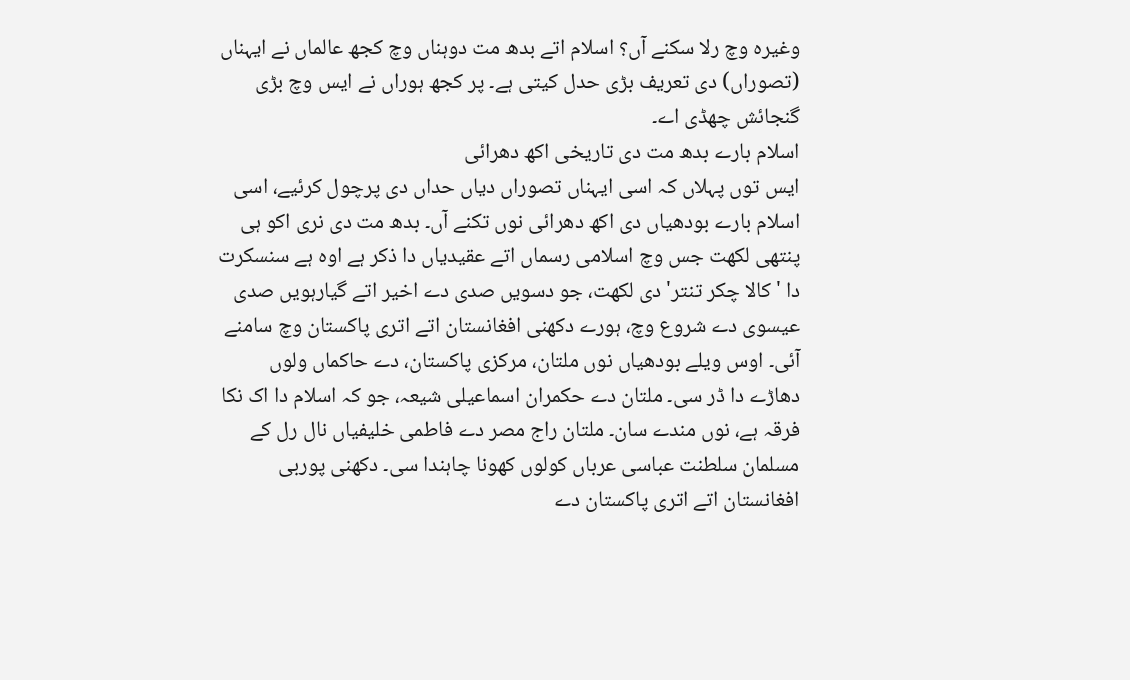وغیرہ وچ رلا سکنے آں؟ اسلام اتے بدھ مت دوہناں وچ کجھ عالماں نے ایہناں (تصوراں) دی تعریف بڑی حدل کیتی ہے۔ پر کجھ ہوراں نے ایس وچ بڑی گنجائش چھڈی اے۔
اسلام بارے بدھ مت دی تاریخی اکھ دھرائی
ایس توں پہلاں کہ اسی ایہناں تصوراں دیاں حداں دی پرچول کرئیے، اسی اسلام بارے بودھیاں دی اکھ دھرائی نوں تکنے آں۔ بدھ مت دی نری اکو ہی پنتھی لکھت جس وچ اسلامی رسماں اتے عقیدیاں دا ذکر ہے اوہ ہے سنسکرت دا 'کالا چکر تنتر' دی لکھت، جو دسویں صدی دے اخیر اتے گیارہویں صدی عیسوی دے شروع وچ، ہورے دکھنی افغانستان اتے اتری پاکستان وچ سامنے آئی۔ اوس ویلے بودھیاں نوں ملتان، مرکزی پاکستان، دے حاکماں ولوں دھاڑے دا ڈر سی۔ ملتان دے حکمران اسماعیلی شیعہ، جو کہ اسلام دا اک نکا فرقہ ہے، نوں مندے سان۔ ملتان راج مصر دے فاطمی خلیفیاں نال رل کے مسلمان سلطنت عباسی عرباں کولوں کھونا چاہندا سی۔ دکھنی پوربی افغانستان اتے اتری پاکستان دے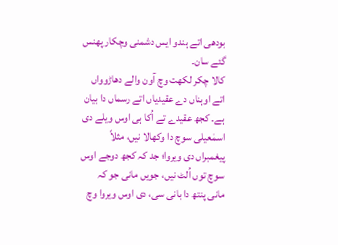بودھی اتے ہندو ایس دشمنی وچکار پھنس گئے سان۔
کالا چکر لکھت وچ آون والے دھاڑوواں اتے اوہناں دے عقیدیاں اتے رسماں دا بیان ہے۔ کجھ عقیدے تے اُکا ہی اوس ویلے دی اسمٰعیلی سوچ دا وکھالا نیں، مثلاً پیغمبراں دی ویروا؛ جد کہ کجھ دوجے اوس سوچ توں اُلٹ نیں، جویں مانی جو کہ مانی پنتھ دا بانی سی، دی اوس ویروا وچ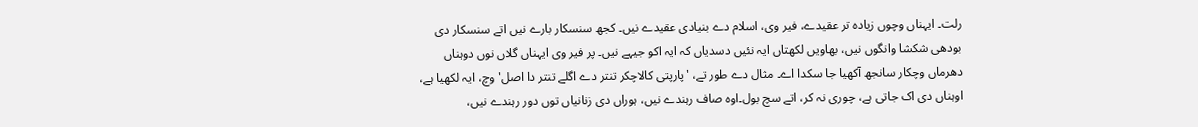رلت۔ ایہناں وچوں زیادہ تر عقیدے، فیر وی، اسلام دے بنیادی عقیدے نیں۔ کجھ سنسکار بارے نیں اتے سنسکار دی بودھی شکشا وانگوں نیں، بھاویں لکھتاں ایہ نئیں دسدیاں کہ ایہ اکو جیہے نیں۔ پر فیر وی ایہناں گلاں نوں دوہناں دھرماں وچکار سانجھ آکھیا جا سکدا اے۔ مثال دے طور تے، 'پارپتی کالاچکر تنتر دے اگلے تنتر دا اصل' وچ، ایہ لکھیا ہے،
اوہناں دی اک جاتی ہے، چوری نہ کر، اتے سچ بول۔اوہ صاف رہندے نیں، ہوراں دی زنانیاں توں دور رہندے نیں،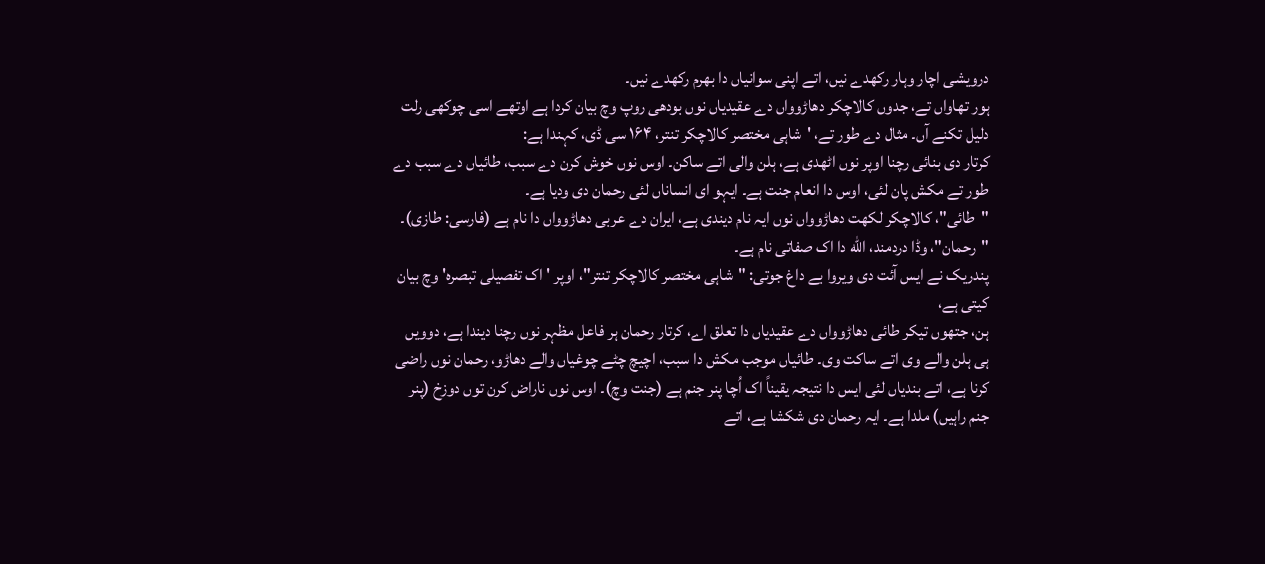درویشی اچار وہار رکھدے نیں، اتے اپنی سوانیاں دا بھرم رکھدے نیں۔
ہور تھاواں تے، جدوں کالاچکر دھاڑوواں دے عقیدیاں نوں بودھی روپ وچ بیان کردا ہے اوتھے اسی چوکھی رلت دلیل تکنے آں۔ مثال دے طور تے، 'شاہی مختصر کالاچکر تنتر، ۱۶۴ سی ڈی، کہندا ہے:
کرتار دی بنائی رچنا اوپر نوں اٹھدی ہے، ہلن والی اتے ساکن۔ اوس نوں خوش کرن دے سبب، طائیاں دے سبب دے طور تے مکش پان لئی، اوس دا انعام جنت ہے۔ ایہو ای انساناں لئی رحمان دی ودیا ہے۔
"طائی"، کالاچکر لکھت دھاڑوواں نوں ایہ نام دیندی ہے، ایران دے عربی دھاڑوواں دا نام ہے (فارسی: طازی)۔ "رحمان"، وڈا دردمند، الله دا اک صفاتی نام ہے۔
پندریک نے ایس آئت دی ویروا بے داغ جوتی: "شاہی مختصر کالاچکر تنتر"، اوپر 'اک تفصیلی تبصرہ' وچ بیان کیتی ہے،
ہن، جتھوں تیکر طائی دھاڑوواں دے عقیدیاں دا تعلق اے، کرتار رحمان ہر فاعل مظہر نوں رچنا دیندا ہے، دوویں ہی ہلن والے وی اتے ساکت وی۔ طائیاں موجب مکش دا سبب، اچیچ چٹے چوغیاں والے دھاڑو، رحمان نوں راضی کرنا ہے، اتے بندیاں لئی ایس دا نتیجہ یقیناً اک اُچا پنر جنم ہے (جنت وچ)۔ اوس نوں ناراض کرن توں دوزخ (پنر جنم راہیں) ملدا ہے۔ ایہ رحمان دی شکشا ہے، اتے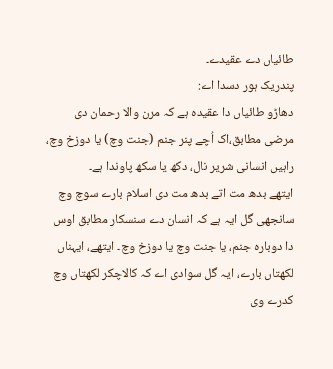طائیاں دے عقیدے۔
پندریک ہور دسدا اے:
دھاڑو طائیاں دا عقیدہ ہے کہ مرن والا رحمان دی مرضی مطابق،اک اُچے پنر جنم (جنت وچ) یا دوزخ وچ، راہیں انسانی شریر نال، دکھ یا سکھ پاوندا ہے۔
ایتھے بدھ مت اتے بدھ مت دی اسلام بارے سوچ وچ سانجھی گل ایہ ہے کہ انسان دے سنسکار مطابق اوس دا دوبارہ جنم، یا جنت وچ یا دوزخ وچ۔ ایتھے، ایہناں لکھتاں بارے، ایہ گل سوادی اے کہ کالاچکر لکھتاں وچ کدرے وی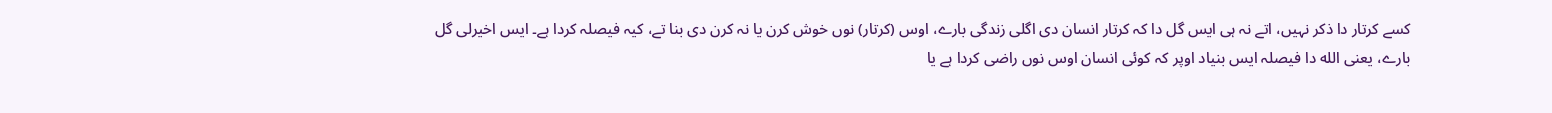کسے کرتار دا ذکر نہیں، اتے نہ ہی ایس گل دا کہ کرتار انسان دی اگلی زندگی بارے، اوس (کرتار) نوں خوش کرن یا نہ کرن دی بنا تے، کیہ فیصلہ کردا ہے۔ ایس اخیرلی گل بارے، یعنی الله دا فیصلہ ایس بنیاد اوپر کہ کوئی انسان اوس نوں راضی کردا ہے یا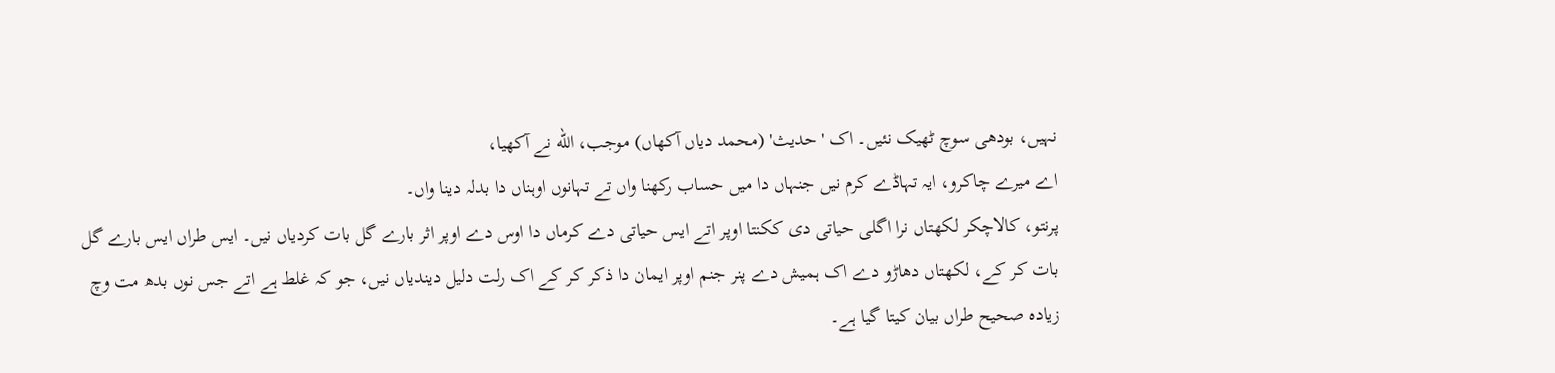نہیں، بودھی سوچ ٹھیک نئیں۔ اک 'حدیث' (محمد دیاں آکھاں) موجب، الله نے آکھیا،
اے میرے چاکرو، ایہ تہاڈے کرم نیں جنہاں دا میں حساب رکھنا واں تے تہانوں اوہناں دا بدلہ دینا واں۔
پرنتو، کالاچکر لکھتاں نرا اگلی حیاتی دی ککنتا اوپر اتے ایس حیاتی دے کرماں دا اوس دے اوپر اثر بارے گل بات کردیاں نیں۔ ایس طراں ایس بارے گل بات کر کے، لکھتاں دھاڑو دے اک ہمیش دے پنر جنم اوپر ایمان دا ذکر کر کے اک رلت دلیل دیندیاں نیں، جو کہ غلط ہے اتے جس نوں بدھ مت وچ زیادہ صحیح طراں بیان کیتا گیا ہے۔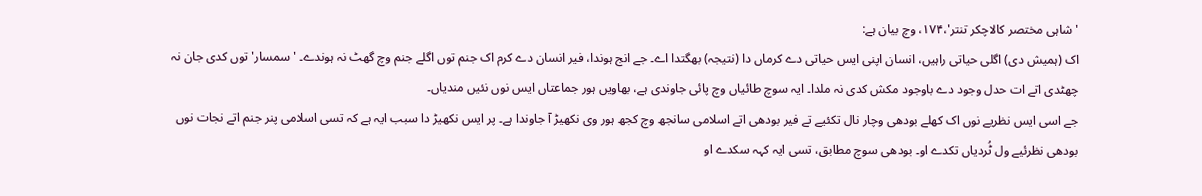'شاہی مختصر کالاچکر تنتر'،۱۷۴، وچ بیان ہے:
اک (ہمیش دی) اگلی حیاتی راہیں، انسان اپنی ایس حیاتی دے کرماں دا (نتیجہ) بھگتدا اے۔ جے انج ہوندا، فیر انسان دے کرم اک جنم توں اگلے جنم وچ گھٹ نہ ہوندے۔ 'سمسار' توں کدی جان نہ چھٹدی اتے ات حدل وجود دے باوجود مکش کدی نہ ملدا۔ ایہ سوچ طائیاں وچ پائی جاوندی ہے، بھاویں ہور جماعتاں ایس نوں نئیں مندیاں۔
جے اسی ایس نظریے نوں اک کھلے بودھی وچار نال تکئیے تے فیر بودھی اتے اسلامی سانجھ وچ کجھ ہور وی نکھیڑ آ جاوندا ہے۔ پر ایس نکھیڑ دا سبب ایہ ہے کہ تسی اسلامی پنر جنم اتے نجات نوں بودھی نظرئیے ول ٹُردیاں تکدے او۔ بودھی سوچ مطابق، تسی ایہ کہہ سکدے او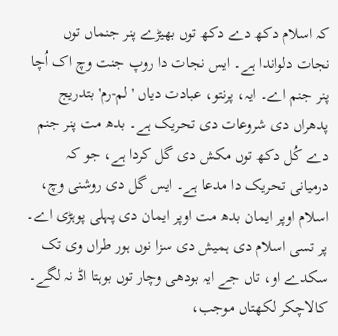کہ اسلام دکھ دے دکھ توں بھیڑے پنر جنماں توں نجات دلواندا ہے۔ ایس نجات دا روپ جنت وچ اک اُچا پنر جنم اے۔ ایہ، پرنتو، عبادت دیاں 'لم-رم' بتدریج پدھراں دی شروعات دی تحریک ہے۔ بدھ مت پنر جنم دے کُل دکھ توں مکش دی گل کردا ہے، جو کہ درمیانی تحریک دا مدعا ہے۔ ایس گل دی روشنی وچ، اسلام اوپر ایمان بدھ مت اوپر ایمان دی پہلی پوہڑی اے۔
پر تسی اسلام دی ہمیش دی سزا نوں ہور طراں وی تک سکدے او، تاں جے ایہ بودھی وچار توں بوہتا اڈ نہ لگے۔ کالاچکر لکھتاں موجب،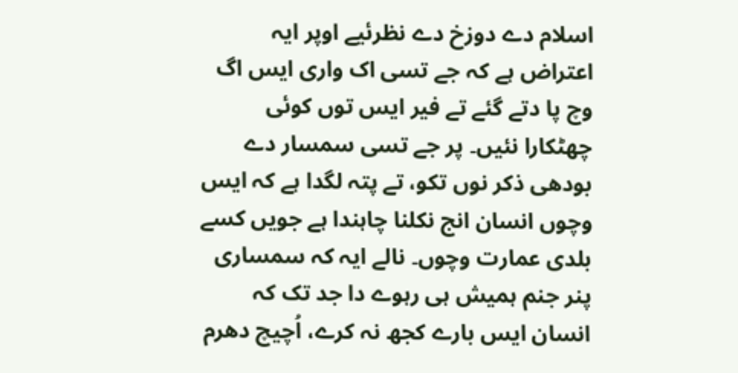اسلام دے دوزخ دے نظرئیے اوپر ایہ اعتراض ہے کہ جے تسی اک واری ایس اگ وچ پا دتے گئے تے فیر ایس توں کوئی چھٹکارا نئیں۔ پر جے تسی سمسار دے بودھی ذکر نوں تکو، تے پتہ لگدا ہے کہ ایس وچوں انسان انج نکلنا چاہندا ہے جویں کسے بلدی عمارت وچوں۔ نالے ایہ کہ سمساری پنر جنم ہمیش ہی رہوے دا جد تک کہ انسان ایس بارے کجھ نہ کرے، اُچیچ دھرم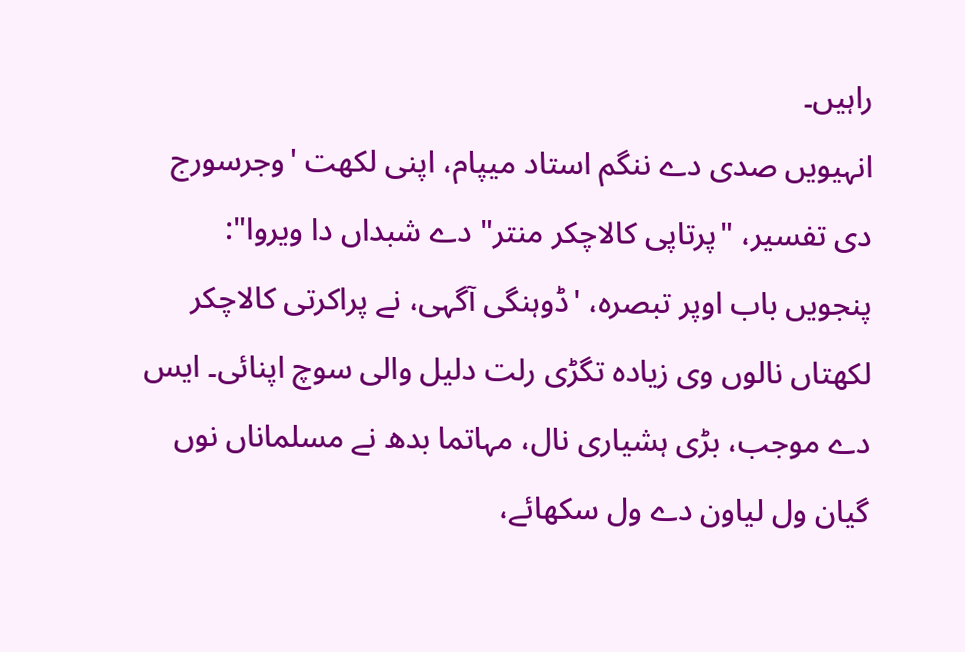راہیں۔
انہیویں صدی دے ننگم استاد میپام، اپنی لکھت 'وجرسورج دی تفسیر، "پرتاپی کالاچکر منتر" دے شبداں دا ویروا": پنجویں باب اوپر تبصرہ، 'ڈوہنگی آگہی، نے پراکرتی کالاچکر لکھتاں نالوں وی زیادہ تگڑی رلت دلیل والی سوچ اپنائی۔ ایس دے موجب، بڑی ہشیاری نال، مہاتما بدھ نے مسلماناں نوں گیان ول لیاون دے ول سکھائے،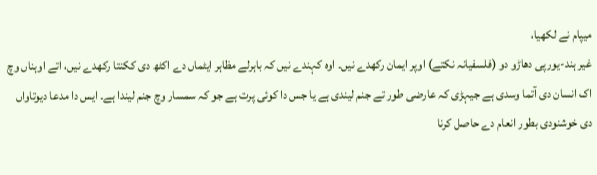میپام نے لکھیا،
غیر ہند-یورپی دھاڑو دو (فلسفیانہ نکتے) اوپر ایمان رکھدے نیں۔ اوہ کہندے نیں کہ باہرلے مظاہر ایٹماں دے اکٹھ دی ککنتا رکھدے نیں، اتے اوہناں وچ اک انسان دی آتما وسدی ہے جیہڑی کہ عارضی طور تے جنم لیندی ہے یا جس دا کوئی پرت ہے جو کہ سمسار وچ جنم لیندا ہے۔ ایس دا مدعا دیوتاواں دی خوشنودی بطور انعام دے حاصل کرنا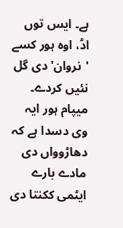ہے۔ ایس توں اڈ، اوہ ہور کسے 'نروان' دی گل نئیں کردے۔
میپام ہور ایہ وی دسدا ہے کہ دھاڑوواں دی مادے بارے ایٹمی ککنتا دی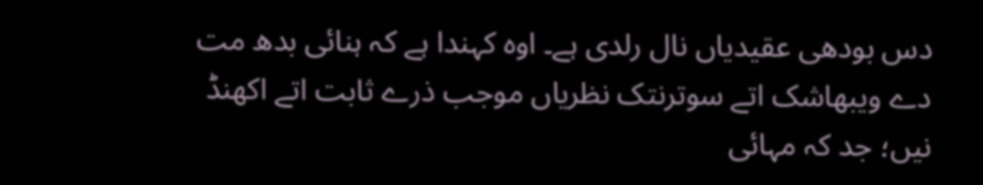دس بودھی عقیدیاں نال رلدی ہے۔ اوہ کہندا ہے کہ ہنائی بدھ مت دے ویبھاشک اتے سوترنتک نظریاں موجب ذرے ثابت اتے اکھنڈ نیں؛ جد کہ مہائی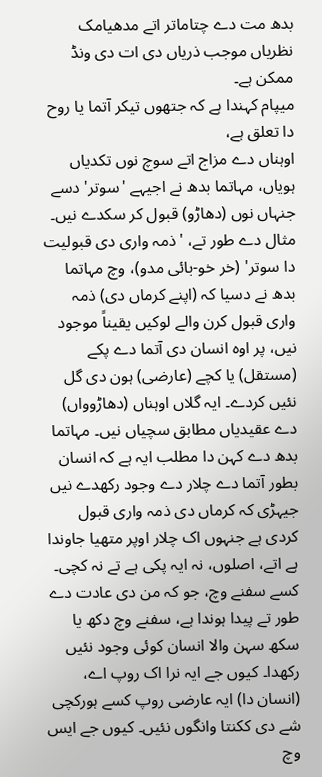بدھ مت دے چتاماتر اتے مدھیامک نظریاں موجب ذریاں دی ات دی ونڈ ممکن ہے۔
میپام کہندا ہے کہ جتھوں تیکر آتما یا روح دا تعلق ہے،
اوہناں دے مزاج اتے سوچ نوں تکدیاں ہویاں، مہاتما بدھ نے اجیہے 'سوتر' دسے جنہاں نوں (دھاڑو) قبول کر سکدے نیں۔ مثال دے طور تے، 'ذمہ واری دی قبولیت دا سوتر' (خر خو-بائی مدو)، وچ مہاتما بدھ نے دسیا کہ (اپنے کرماں دی) ذمہ واری قبول کرن والے لوکیں یقیناً موجود نیں، پر اوہ انسان دی آتما دے پکے (مستقل) یا کچے (عارضی) ہون دی گل نئیں کردے۔ ایہ گلاں اوہناں (دھاڑوواں) دے عقیدیاں مطابق سچیاں نیں۔ مہاتما بدھ دے کہن دا مطلب ایہ ہے کہ انسان بطور آتما دے چلار دے وجود رکھدے نیں جیہڑی کہ کرماں دی ذمہ واری قبول کردی ہے جنہوں اک چلار اوپر متھیا جاوندا ہے اتے، اصلوں، نہ ایہ پکی ہے تے نہ کچی۔
کسے سفنے وچ، جو کہ من دی عادت دے طور تے پیدا ہوندا ہے، سفنے وچ دکھ یا سکھ سہن والا انسان کوئی وجود نئیں رکھدا۔ کیوں جے ایہ نرا اک روپ اے، (انسان دا) ایہ عارضی روپ کسے ہورکچی شے دی ککنتا وانگوں نئیں۔ کیوں جے ایس وچ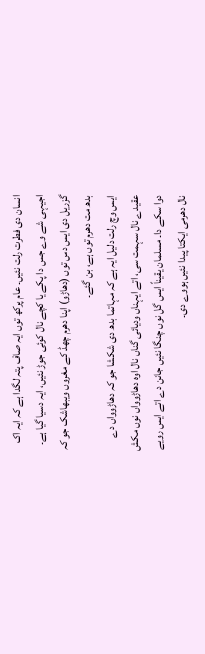انسان دی فطرت رلت نئیں۔ عام پرکھ توں ایہ صاف پتہ لگدا ہے کہ ایہ اک اجیہی شے وے جس دا پکے یا کچے نال کوئی جوڑ نئیں، ایہ دسیا گیا ہے۔ گزریل دی ایس دس توں (دھاڑو) اپنا دھرم چھڈ کے مغروں ویبھاشک جو کہ بدھ مت دھرم توں ہے، بن گئے۔
ایس وچ رلت دلیل ایہ ہے کہ مہاتما بدھ دی شکشا جو کہ دھاڑوواں دے عقیدے نال سہمت سی، اتے ایہناں ودیائی گناں نال اوہ دھاڑوواں نوں مکش دوا سکے دا۔ مسلمان یقیناً ایس گل نوں چنگا نئیں جانن دے اتے ایس رویے نال دھرمی ایکتا پیدا نئیں ہووے دی۔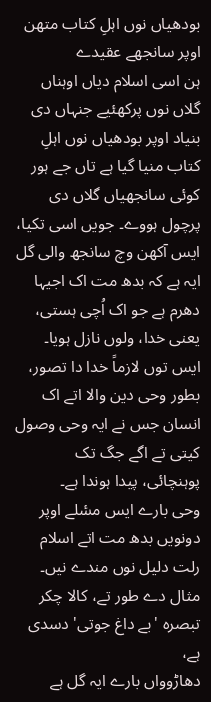بودھیاں نوں اہلِ کتاب متھن اوپر سانجھے عقیدے
ہن اسی اسلام دیاں اوہناں گلاں نوں پرکھئیے جنہاں دی بنیاد اوپر بودھیاں نوں اہلِ کتاب منیا گیا ہے تاں جے ہور کوئی سانجھیاں گلاں دی پرچول ہووے۔ جویں اسی تکیا، ایس آکھن وچ سانجھ والی گل ایہ ہے کہ بدھ مت اک اجیہا دھرم ہے جو اک اُچی ہستی، یعنی خدا، ولوں نازل ہویا۔ ایس توں لازماً خدا دا تصور، بطور وحی دین والا اتے اک انسان جس نے ایہ وحی وصول کیتی تے اگے جگ تک پوہنچائی، پیدا ہوندا ہے۔
وحی بارے ایس مسٔلے اوپر دونویں بدھ مت اتے اسلام رلت دلیل نوں مندے نیں۔ مثال دے طور تے، کالا چکر تبصرہ 'بے داغ جوتی' دسدی ہے،
دھاڑوواں بارے ایہ گل ہے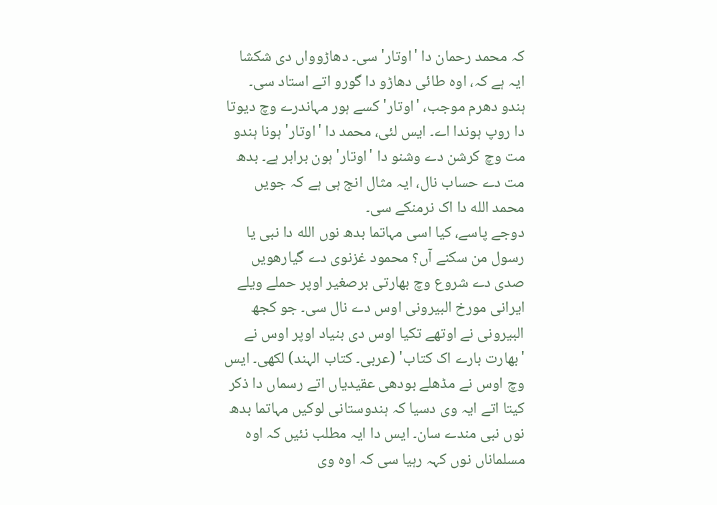کہ محمد رحمان دا 'اوتار' سی۔ دھاڑوواں دی شکشا ایہ ہے کہ، اوہ طائی دھاڑو دا گورو اتے استاد سی۔
ہندو دھرم موجب، 'اوتار' کسے ہور مہاندرے وچ دیوتا دا روپ ہوندا اے۔ ایس لئی، محمد دا 'اوتار' ہونا ہندو مت وچ کرشن دے وشنو دا 'اوتار' ہون برابر ہے۔ بدھ مت دے حساب نال، ایہ مثال انج ہی ہے کہ جویں محمد الله دا اک نرمنکے سی۔
دوجے پاسے، کیا اسی مہاتما بدھ نوں الله دا نبی یا رسول من سکنے آں؟ محمود غزنوی دے گیارھویں صدی دے شروع وچ بھارتی برصغیر اوپر حملے ویلے ایرانی مورخ البیرونی اوس دے نال سی۔ جو کجھ البیرونی نے اوتھے تکیا اوس دی بنیاد اوپر اوس نے 'بھارت بارے اک کتاب' (عربی۔ کتاب الہند) لکھی۔ ایس وچ اوس نے مڈھلے بودھی عقیدیاں اتے رسماں دا ذکر کیتا اتے ایہ وی دسیا کہ ہندوستانی لوکیں مہاتما بدھ نوں نبی مندے سان۔ ایس دا ایہ مطلب نئیں کہ اوہ مسلماناں نوں کہہ رہیا سی کہ اوہ وی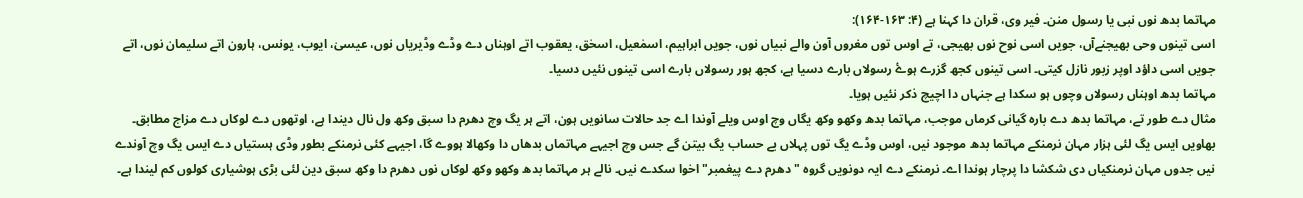مہاتما بدھ نوں نبی یا رسول منن۔ فیر وی، قران دا کہنا ہے (۴: ۱۶۳-۱۶۴):
اسی تینوں وحی بھیجنےآں، جویں اسی نوح نوں بھیجی، تے اوس توں مغروں آون والے نبیاں نوں، جویں ابراہیم، اسمٰعیل، اسحٰق، یعقوب اتے اوہناں دے وڈے وڈیریاں نوں، عیسیٰ، ایوب، یونس، ہارون اتے سلیمان نوں، اتے جویں اسی داؤد اوپر زبور نازل کیتی۔ اسی تینوں کجھ گزرے ہوۓ رسولاں بارے دسیا ہے، کجھ ہور رسولاں بارے اسی تینوں نئیں دسیا۔
مہاتما بدھ اوہناں رسولاں وچوں ہو سکدا ہے جنہاں دا اچیچ ذکر نئیں ہویا۔
مثال دے طور تے، مہاتما بدھ دے بارہ گیانی کرماں موجب، مہاتما بدھ وکھو وکھ یگاں وچ اوس ویلے آوندا اے جد حالات سانویں ہون، اتے ہر یگ وچ دھرم دا سبق وکھ ول نال دیندا ہے، اوتھوں دے لوکاں دے مزاج مطابق۔ بھاویں ایس یگ لئی ہزار مہان نرمنکے مہاتما بدھ موجود نیں، اوس وڈے یگ توں پہلاں بے حساب یگ بیتن گے جس وچ اجیہے مہاتماں بدھاں دا وکھالا ہووے گا، اجیہے کئی نرمنکے بطور وڈی ہستیاں دے ایس یگ وچ آوندے نیں جدوں مہان نرمنکیاں دی شکشا دا پرچار ہوندا اے۔ نرمنکے دے ایہ دونویں گروہ "دھرم دے پیغمبر" اخوا سکدے نیں۔ نالے ہر مہاتما بدھ وکھو وکھ لوکاں نوں دھرم دا وکھ سبق دین لئی بڑی ہوشیاری کولوں کم لیندا ہے۔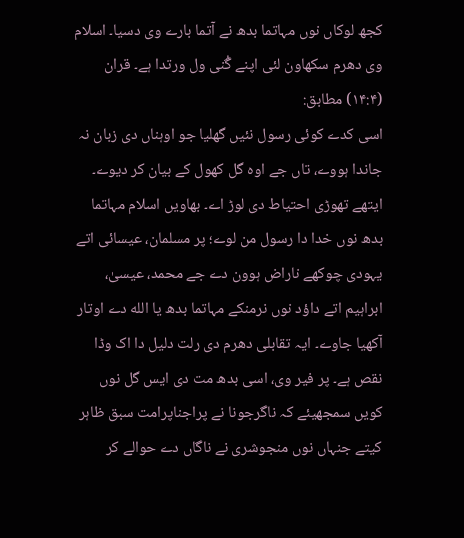کجھ لوکاں نوں مہاتما بدھ نے آتما بارے وی دسیا۔ اسلام وی دھرم سکھاون لئی اپنے گُنی ول ورتدا ہے۔ قران (۱۴:۴) مطابق:
اسی کدے کوئی رسول نئیں گھلیا جو اوہناں دی زبان نہ جاندا ہووے، تاں جے اوہ گل کھول کے بیان کر دیوے۔
ایتھے تھوڑی احتیاط دی لوڑ اے۔ بھاویں اسلام مہاتما بدھ نوں خدا دا رسول من لوے؛ پر مسلمان، عیسائی اتے یہودی چوکھے ناراض ہوون دے جے محمد، عیسیٰ، ابراہیم اتے داؤد نوں نرمنکے مہاتما بدھ یا الله دے اوتار آکھیا جاوے۔ ایہ تقابلی دھرم دی رلت دلیل دا اک وڈا نقص ہے۔ پر فیر وی، اسی بدھ مت دی ایس گل نوں کویں سمجھیئے کہ ناگرجونا نے پراجناپرامت سبق ظاہر کیتے جنہاں نوں منجوشری نے ناگاں دے حوالے کر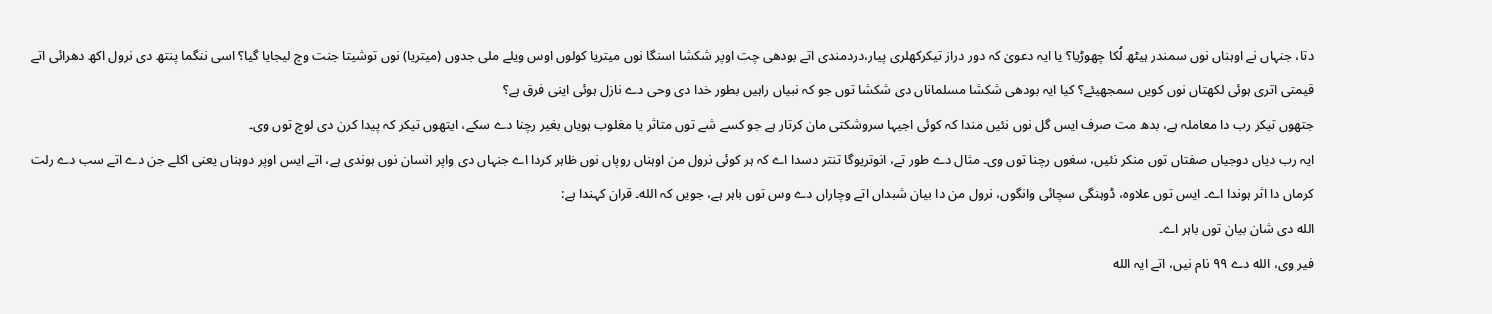دتا، جنہاں نے اوہناں نوں سمندر ہیٹھ لُکا چھوڑیا؟ یا ایہ دعویٰ کہ دور دراز تیکرکھلری پیار،دردمندی اتے بودھی چت اوپر شکشا اسنگا نوں میتریا کولوں اوس ویلے ملی جدوں (میتریا) نوں توشیتا جنت وچ لیجایا گیا؟ اسی ننگما پنتھ دی نرول اکھ دھرائی اتے قیمتی اتری ہوئی لکھتاں نوں کویں سمجھیئے؟ کیا ایہ بودھی شکشا مسلماناں دی شکشا توں جو کہ نبیاں راہیں بطور خدا دی وحی دے نازل ہوئی اینی فرق ہے؟
جتھوں تیکر رب دا معاملہ ہے، بدھ مت صرف ایس گل نوں نئیں مندا کہ کوئی اجیہا سروشکتی مان کرتار ہے جو کسے شے توں متاثر یا مغلوب ہویاں بغیر رچنا دے سکے، ایتھوں تیکر کہ پیدا کرن دی لوچ توں وی۔
ایہ رب دیاں دوجیاں صفتاں توں منکر نئیں، سغوں رچنا توں وی۔ مثال دے طور تے، انوتریوگا تنتر دسدا اے کہ ہر کوئی نرول من اوہناں روپاں نوں ظاہر کردا اے جنہاں دی واپر انسان نوں ہوندی ہے، اتے ایس اوپر دوہناں یعنی اکلے جن دے اتے سب دے رلت کرماں دا اثر ہوندا اے۔ ایس توں علاوہ، ڈوہنگی سچائی وانگوں، نرول من دا بیان شبداں اتے وچاراں دے وس توں باہر ہے، جویں کہ الله۔ قران کہندا ہے:
الله دی شان بیان توں باہر اے۔
فیر وی، الله دے ۹۹ نام نیں، اتے ایہ الله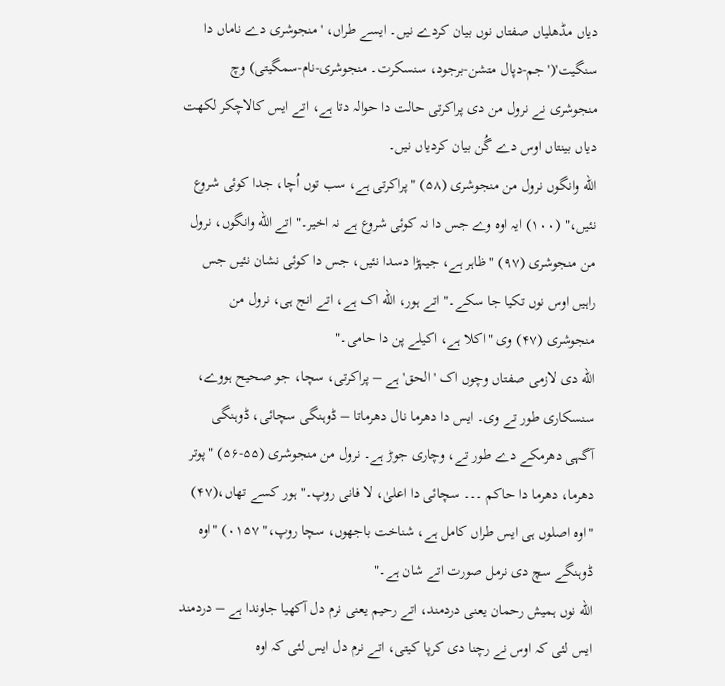دیاں مڈھلیاں صفتاں نوں بیان کردے نیں۔ ایسے طراں، 'منجوشری دے ناماں دا سنگیت'('جم-دپال متشن-برجود، سنسکرت۔ منجوشری-نام-سمگیتی) وچ منجوشری نے نرول من دی پراکرتی حالت دا حوالہ دتا ہے، اتے ایس کالاچکر لکھت دیاں بینتاں اوس دے گُن بیان کردیاں نیں۔
الله وانگوں نرول من منجوشری (۵۸) "پراکرتی ہے، سب توں اُچا، جدا کوئی شروع نئیں،" (۱۰۰) ایہ اوہ وے جس دا نہ کوئی شروع ہے نہ اخیر۔" اتے الله وانگوں، نرول من منجوشری (۹۷) "ظاہر ہے، جیہڑا دسدا نئیں، جس دا کوئی نشان نئیں جس راہیں اوس نوں تکیا جا سکے۔" اتے ہور، الله اک ہے، اتے انج ہی، نرول من منجوشری (۴۷) وی "اکلا ہے، اکیلے پن دا حامی۔"
الله دی لازمی صفتاں وچوں اک 'الحق' ہے – پراکرتی، سچا، جو صحیح ہووے، سنسکاری طور تے وی۔ ایس دا دھرما نال دھرماتا – ڈوہنگی سچائی، ڈوہنگی آگہی دھرمکے دے طور تے، وچاری جوڑ ہے۔ نرول من منجوشری (۵۵-۵۶) "پوتر دھرما، دھرما دا حاکم ۔۔۔ سچائی دا اعلیٰ، لا فانی روپ۔" ہور کسے تھاں،(۴۷) "اوہ اصلوں ہی ایس طراں کامل ہے، شناخت باجھوں، سچا روپ،" ۰۱۵۷) "اوہ ڈوہنگے سچ دی نرمل صورت اتے شان ہے۔"
الله نوں ہمیش رحمان یعنی دردمند، اتے رحیم یعنی نرم دل آکھیا جاوندا ہے – دردمند ایس لئی کہ اوس نے رچنا دی کرپا کیتی، اتے نرم دل ایس لئی کہ اوہ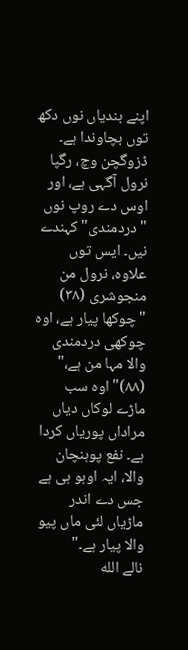اپنے بندیاں نوں دکھ توں بچاوندا ہے۔ ڈزوگچن وچ، رگپا نرول آگہی ہے، اور اوس دے روپ نوں "دردمندی" کہندے نیں۔ ایس توں علاوہ، نرول من منجوشری (۳۸) "چوکھا پیار ہے، اوہ چوکھی دردمندی والا مہا من ہے،" (۸۸)"اوہ سب ماڑے لوکاں دیاں مراداں پوریاں کردا ہے۔ نفع پوہنچان والا، ایہ اوہو ہی ہے جس دے اندر ماڑیاں لئی ماں پیو والا پیار ہے۔"
نالے الله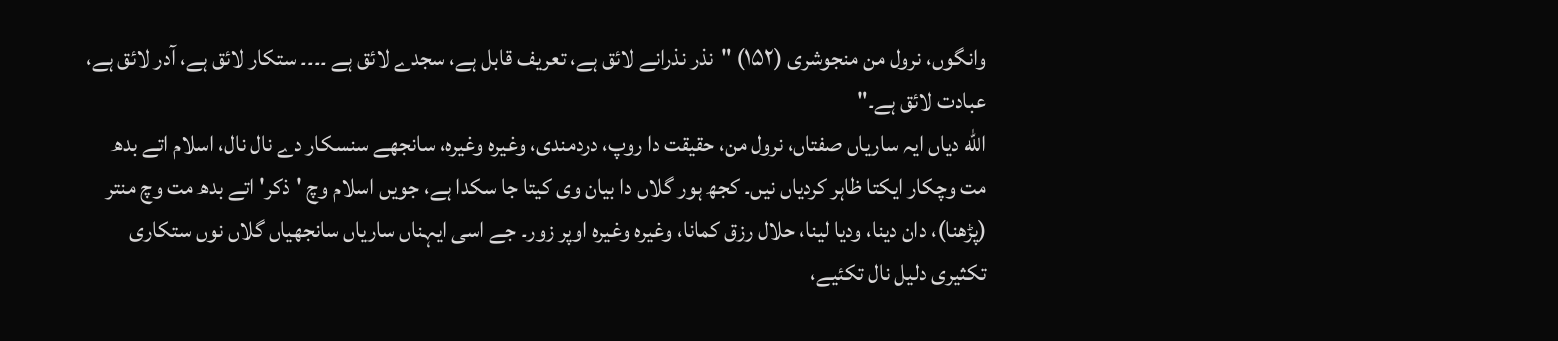وانگوں، نرول من منجوشری (۱۵۲) "نذر نذرانے لائق ہے، تعریف قابل ہے، سجدے لائق ہے ۔۔۔۔ ستکار لائق ہے، آدر لائق ہے، عبادت لائق ہے۔"
الله دیاں ایہ ساریاں صفتاں، نرول من، حقیقت دا روپ، دردمندی، وغیرہ وغیرہ، سانجھے سنسکار دے نال نال، اسلام اتے بدھ مت وچکار ایکتا ظاہر کردیاں نیں۔ کجھ ہور گلاں دا بیان وی کیتا جا سکدا ہے، جویں اسلام وچ 'ذکر' اتے بدھ مت وچ منتر (پڑھنا)، دان دینا، ودیا لینا، حلال رزق کمانا، وغیرہ وغیرہ اوپر زور۔ جے اسی ایہناں ساریاں سانجھیاں گلاں نوں ستکاری تکثیری دلیل نال تکئیے،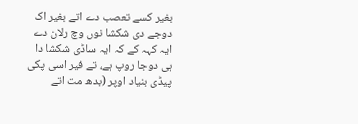بغیر کسے تعصب دے اتے بغیر اک دوجے دی شکشا نوں وچ رلان دے ایہ کہہ کے کہ ایہ ساڈی شکشا دا ہی دوجا روپ ہے، تے فیر اسی پکی پیڈی بنیاد اوپر (بدھ مت اتے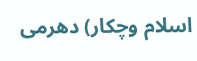اسلام وچکار) دھرمی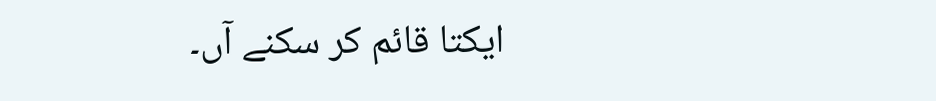ایکتا قائم کر سکنے آں۔